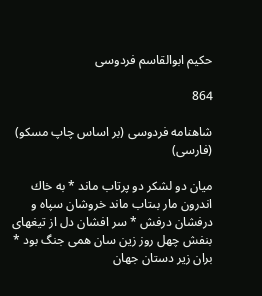حكيم ابوالقاسم فردوسى

864

شاهنامه فردوسى (بر اساس چاپ مسكو) (فارسى)

ميان دو لشكر دو پرتاب ماند * به خاك اندرون مار بىتاب ماند خروشان سپاه و درفشان درفش * سر افشان دل از تيغهاى بنفش چهل روز زين سان همى جنگ بود * بران زير دستان جهان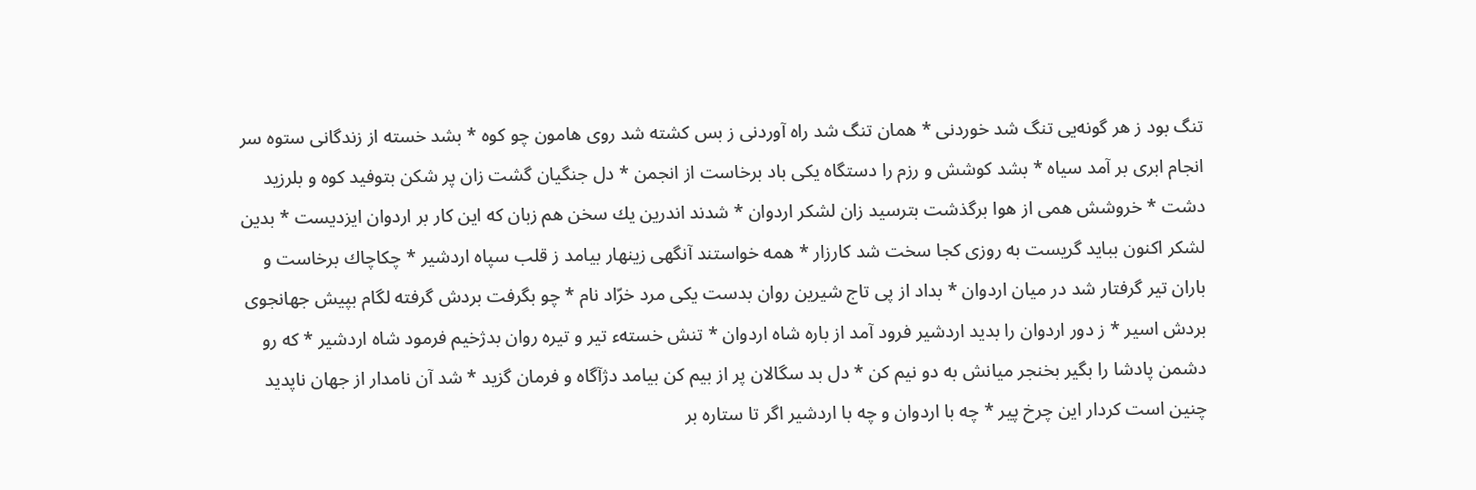تنگ بود ز هر گونه‌يى تنگ شد خوردنى * همان تنگ شد راه آوردنى ز بس كشته شد روى هامون چو كوه * بشد خسته از زندگانى ستوه سر انجام ابرى بر آمد سياه * بشد كوشش و رزم را دستگاه يكى باد برخاست از انجمن * دل جنگيان گشت زان پر شكن بتوفيد كوه و بلرزيد دشت * خروشش همى از هوا برگذشت بترسيد زان لشكر اردوان * شدند اندرين يك سخن هم زبان كه اين كار بر اردوان ايزديست * بدين لشكر اكنون ببايد گريست به روزى كجا سخت شد كارزار * همه خواستند آنگهى زينهار بيامد ز قلب سپاه اردشير * چكاچاك برخاست و باران تير گرفتار شد در ميان اردوان * بداد از پى تاج شيرين روان بدست يكى مرد خرّاد نام * چو بگرفت بردش گرفته لگام بپيش جهانجوى بردش اسير * ز دور اردوان را بديد اردشير فرود آمد از باره شاه اردوان * تنش خستهء تير و تيره روان بدژخيم فرمود شاه اردشير * كه رو دشمن پادشا را بگير بخنجر ميانش به دو نيم كن * دل بد سگالان پر از بيم كن بيامد دژآگاه و فرمان گزيد * شد آن نامدار از جهان ناپديد چنين است كردار اين چرخ پير * چه با اردوان و چه با اردشير اگر تا ستاره بر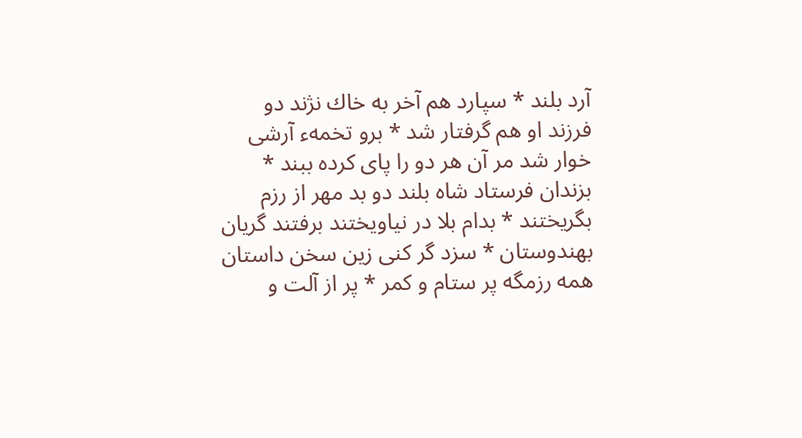آرد بلند * سپارد هم آخر به خاك نژند دو فرزند او هم گرفتار شد * برو تخمهء آرشى خوار شد مر آن هر دو را پاى كرده ببند * بزندان فرستاد شاه بلند دو بد مهر از رزم بگريختند * بدام بلا در نياويختند برفتند گريان بهندوستان * سزد گر كنى زين سخن داستان همه رزمگه پر ستام و كمر * پر از آلت و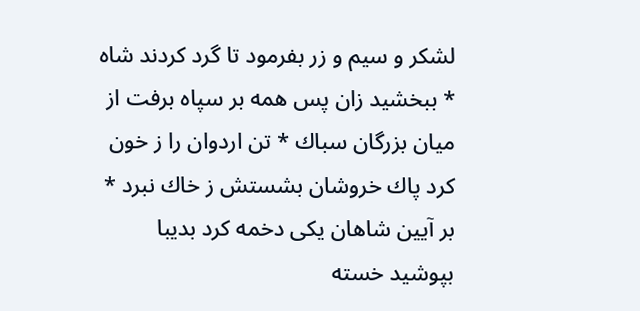لشكر و سيم و زر بفرمود تا گرد كردند شاه * ببخشيد زان پس همه بر سپاه برفت از ميان بزرگان سباك * تن اردوان را ز خون كرد پاك خروشان بشستش ز خاك نبرد * بر آيين شاهان يكى دخمه كرد بديبا بپوشيد خسته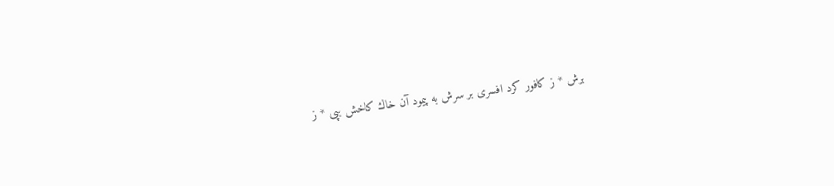برش * ز كافور كرد افسرى بر سرش به پيمود آن خاك كاخش بپى * ز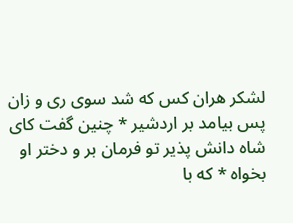لشكر هران كس كه شد سوى رى و زان پس بيامد بر اردشير * چنين گفت كاى شاه دانش پذير تو فرمان بر و دختر او بخواه * كه با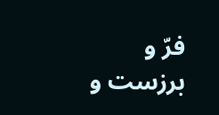فرّ و برزست و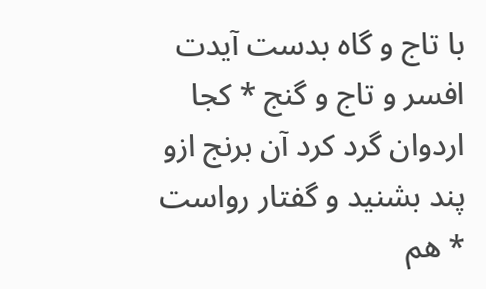با تاج و گاه بدست آيدت افسر و تاج و گنج * كجا اردوان گرد كرد آن برنج ازو پند بشنيد و گفتار رواست * هم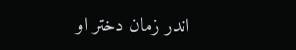اندر زمان دختر او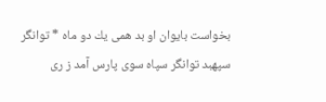بخواست بايوان او بد همى يك دو ماه * توانگر سپهبد توانگر سپاه سوى پارس آمد ز رى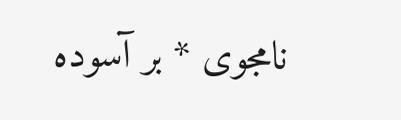نامجوى * بر آسوده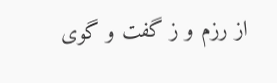از رزم و ز گفت و گوى